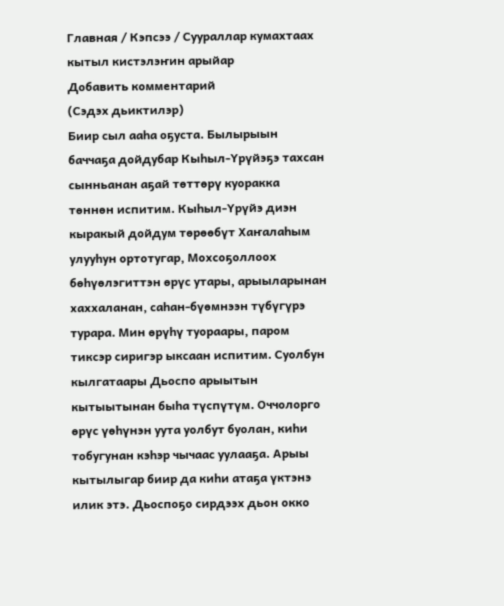Главная / Кэпсээ / Суураллар кумахтаах кытыл кистэлэҥин арыйар
Добавить комментарий
(Сэдэх дьиктилэр)
Биир сыл ааһа оҕуста. Былырыын баччаҕа дойдубар Кыһыл-Үрүйэҕэ тахсан сынньанан аҕай төттөрү куоракка төннөн испитим. Кыһыл-Үрүйэ диэн кыракый дойдум төрөөбүт Хаҥалаһым улууһун ортотугар, Мохсоҕоллоох бөһүөлэгиттэн өрүс утары, арыыларынан хаххаланан, саһан-бүөмнээн түбүгүрэ турара. Мин өрүһү туораары, паром тиксэр сиригэр ыксаан испитим. Суолбун кылгатаары Дьоспо арыытын кытыытынан быһа түспүтүм. Оччолорго өрүс үөһүнэн уута уолбут буолан, киһи тобугунан кэһэр чычаас уулааҕа. Арыы кытылыгар биир да киһи атаҕа үктэнэ илик этэ. Дьоспоҕо сирдээх дьон окко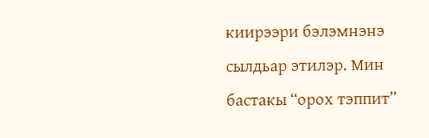киирээри бэлэмнэнэ сылдьар этилэр. Мин бастакы “орох тэппит”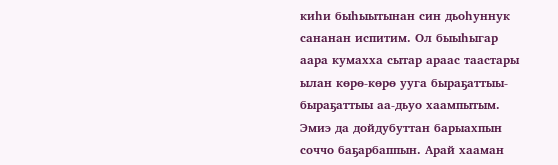киһи быһыытынан син дьоһуннук сананан испитим. Ол быыһыгар аара кумахха сытар араас таастары ылан көрө-көрө ууга быраҕаттыы-быраҕаттыы аа-дьуо хаампытым. Эмиэ да дойдубуттан барыахпын соччо баҕарбаппын. Арай хааман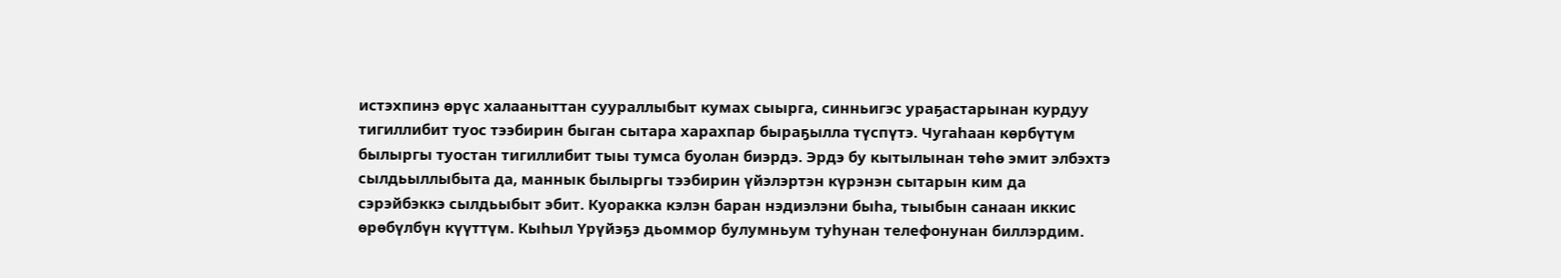истэхпинэ өрүс халааныттан суураллыбыт кумах сыырга, синньигэс ураҕастарынан курдуу тигиллибит туос тээбирин быган сытара харахпар быраҕылла түспүтэ. Чугаһаан көрбүтүм былыргы туостан тигиллибит тыы тумса буолан биэрдэ. Эрдэ бу кытылынан төһө эмит элбэхтэ сылдьыллыбыта да, маннык былыргы тээбирин үйэлэртэн күрэнэн сытарын ким да сэрэйбэккэ сылдьыбыт эбит. Куоракка кэлэн баран нэдиэлэни быһа, тыыбын санаан иккис өрөбүлбүн күүттүм. Кыһыл Үрүйэҕэ дьоммор булумньум туһунан телефонунан биллэрдим.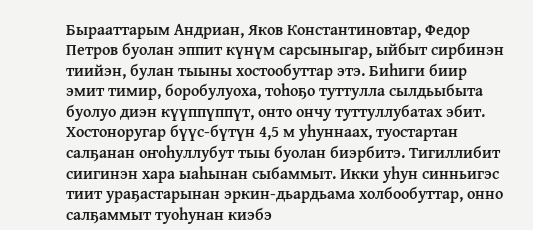Бырааттарым Андриан, Яков Константиновтар, Федор Петров буолан эппит күнүм сарсыныгар, ыйбыт сирбинэн тиийэн, булан тыыны хостообуттар этэ. Биһиги биир эмит тимир, боробулуоха, тоһоҕо туттулла сылдьыбыта буолуо диэн күүппүппүт, онто ончу туттуллубатах эбит. Хостоноругар бүүс-бүтүн 4,5 м уһуннаах, туостартан салҕанан оҥоһуллубут тыы буолан биэрбитэ. Тигиллибит сиигинэн хара ыаһынан сыбаммыт. Икки уһун синньигэс тиит ураҕастарынан эркин-дьардьама холбообуттар, онно салҕаммыт туоһунан киэбэ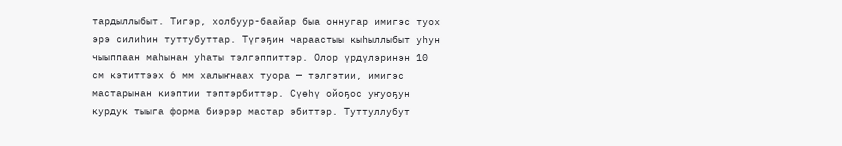тардыллыбыт. Тигэр, холбуур-баайар быа оннугар имигэс туох эрэ силиһин туттубуттар. Түгэҕин чараастыы кыһыллыбыт уһун чыыппаан маһынан уһаты тэлгэппиттэр. Олор үрдүлэринэн 10 см кэтиттээх 6 мм халыҥнаах туора — тэлгэтии, имигэс мастарынан киэптии тэптэрбиттэр. Сүөһү ойоҕос уҥуоҕун курдук тыыга форма биэрэр мастар эбиттэр. Туттуллубут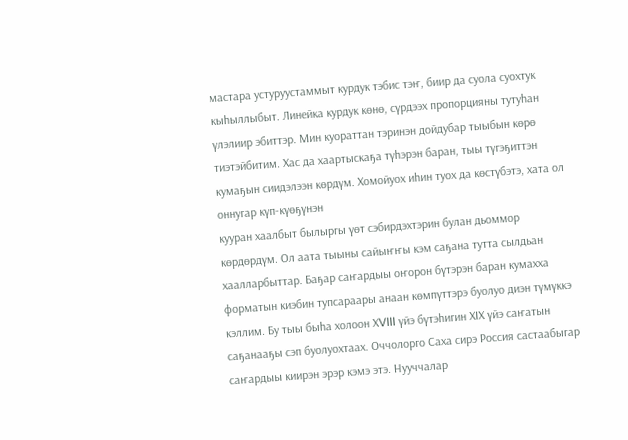мастара устуруустаммыт курдук тэбис тэҥ, биир да суола суохтук кыһыллыбыт. Линейка курдук көнө, сүрдээх пропорцияны тутуһан үлэлиир эбиттэр. Мин куораттан тэринэн дойдубар тыыбын көрө тиэтэйбитим. Хас да хаартыскаҕа түһэрэн баран, тыы түгэҕиттэн кумаҕын сиидэлээн көрдүм. Хомойуох иһин туох да көстүбэтэ, хата ол оннугар күп-күөҕүнэн
кууран хаалбыт былыргы үөт сэбирдэхтэрин булан дьоммор көрдөрдүм. Ол аата тыыны сайыҥҥы кэм саҕана тутта сылдьан хаалларбыттар. Баҕар саҥардыы оҥорон бүтэрэн баран кумахха форматын киэбин тупсараары анаан көмпүттэрэ буолуо диэн түмүккэ кэллим. Бу тыы быһа холоон ХVIII үйэ бүтэһигин ХIХ үйэ саҥатын саҕанааҕы сэп буолуохтаах. Оччолорго Саха сирэ Россия састаабыгар саҥардыы киирэн эрэр кэмэ этэ. Нууччалар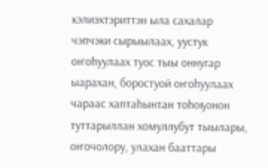кэлиэхтэриттэн ыла сахалар чэпчэки сырыылаах, уустук оҥоһуулаах туос тыы оннугар ыарахан, боростуой оҥоһуулаах чараас хаптаһынтан тоһоҕонон туттарыллан хомуллубут тыылары, оҥочолору, улахан бааттары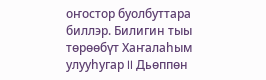оҥостор буолбуттара биллэр. Билигин тыы төрөөбүт Хаҥалаһым улууһугар II Дьөппөн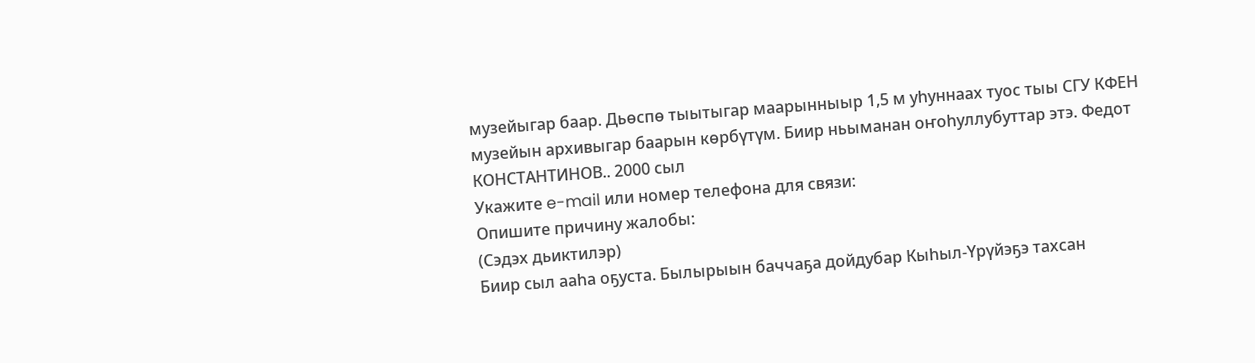музейыгар баар. Дьөспө тыытыгар маарынныыр 1,5 м уһуннаах туос тыы СГУ КФЕН музейын архивыгар баарын көрбүтүм. Биир ньыманан оҥоһуллубуттар этэ. Федот КОНСТАНТИНОВ.. 2000 сыл
Укажите e-mail или номер телефона для связи:
Опишите причину жалобы:
(Сэдэх дьиктилэр)
Биир сыл ааһа оҕуста. Былырыын баччаҕа дойдубар Кыһыл-Үрүйэҕэ тахсан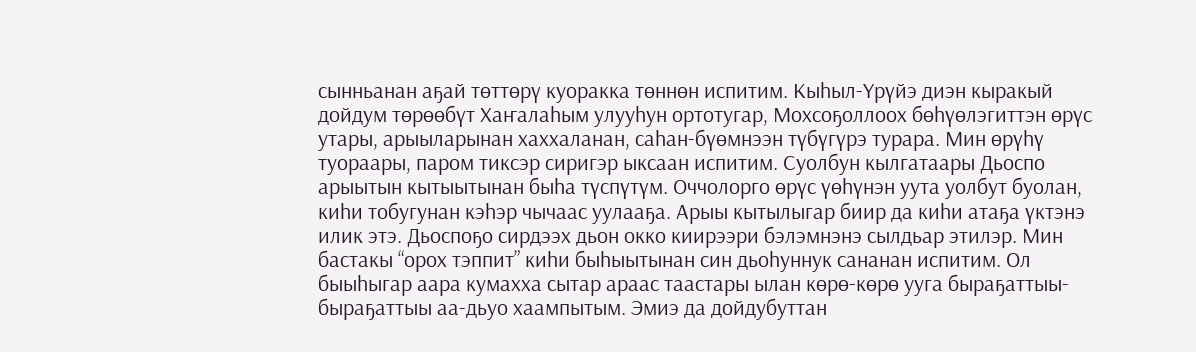сынньанан аҕай төттөрү куоракка төннөн испитим. Кыһыл-Үрүйэ диэн кыракый дойдум төрөөбүт Хаҥалаһым улууһун ортотугар, Мохсоҕоллоох бөһүөлэгиттэн өрүс утары, арыыларынан хаххаланан, саһан-бүөмнээн түбүгүрэ турара. Мин өрүһү туораары, паром тиксэр сиригэр ыксаан испитим. Суолбун кылгатаары Дьоспо арыытын кытыытынан быһа түспүтүм. Оччолорго өрүс үөһүнэн уута уолбут буолан, киһи тобугунан кэһэр чычаас уулааҕа. Арыы кытылыгар биир да киһи атаҕа үктэнэ илик этэ. Дьоспоҕо сирдээх дьон окко киирээри бэлэмнэнэ сылдьар этилэр. Мин бастакы “орох тэппит” киһи быһыытынан син дьоһуннук сананан испитим. Ол быыһыгар аара кумахха сытар араас таастары ылан көрө-көрө ууга быраҕаттыы-быраҕаттыы аа-дьуо хаампытым. Эмиэ да дойдубуттан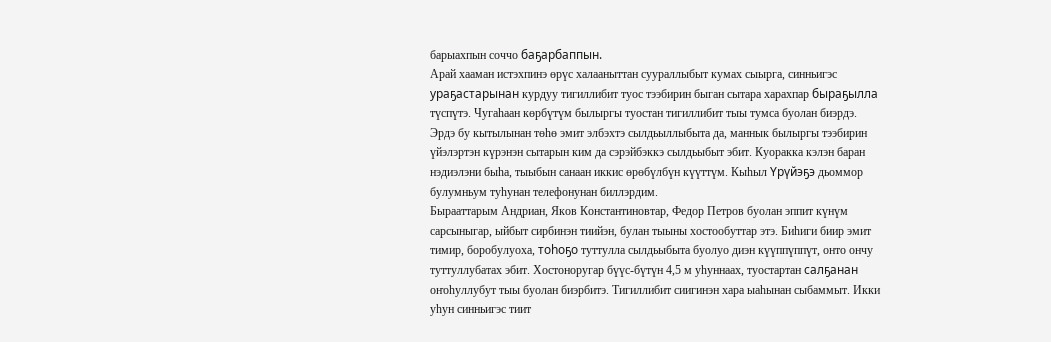барыахпын соччо баҕарбаппын.
Арай хааман истэхпинэ өрүс халааныттан суураллыбыт кумах сыырга, синньигэс ураҕастарынан курдуу тигиллибит туос тээбирин быган сытара харахпар быраҕылла түспүтэ. Чугаһаан көрбүтүм былыргы туостан тигиллибит тыы тумса буолан биэрдэ.
Эрдэ бу кытылынан төһө эмит элбэхтэ сылдьыллыбыта да, маннык былыргы тээбирин үйэлэртэн күрэнэн сытарын ким да сэрэйбэккэ сылдьыбыт эбит. Куоракка кэлэн баран нэдиэлэни быһа, тыыбын санаан иккис өрөбүлбүн күүттүм. Кыһыл Үрүйэҕэ дьоммор булумньум туһунан телефонунан биллэрдим.
Бырааттарым Андриан, Яков Константиновтар, Федор Петров буолан эппит күнүм сарсыныгар, ыйбыт сирбинэн тиийэн, булан тыыны хостообуттар этэ. Биһиги биир эмит тимир, боробулуоха, тоһоҕо туттулла сылдьыбыта буолуо диэн күүппүппүт, онто ончу туттуллубатах эбит. Хостоноругар бүүс-бүтүн 4,5 м уһуннаах, туостартан салҕанан оҥоһуллубут тыы буолан биэрбитэ. Тигиллибит сиигинэн хара ыаһынан сыбаммыт. Икки уһун синньигэс тиит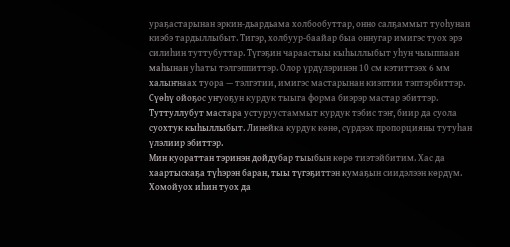ураҕастарынан эркин-дьардьама холбообуттар, онно салҕаммыт туоһунан киэбэ тардыллыбыт. Тигэр, холбуур-баайар быа оннугар имигэс туох эрэ силиһин туттубуттар. Түгэҕин чараастыы кыһыллыбыт уһун чыыппаан маһынан уһаты тэлгэппиттэр. Олор үрдүлэринэн 10 см кэтиттээх 6 мм халыҥнаах туора — тэлгэтии, имигэс мастарынан киэптии тэптэрбиттэр. Сүөһү ойоҕос уҥуоҕун курдук тыыга форма биэрэр мастар эбиттэр. Туттуллубут мастара устуруустаммыт курдук тэбис тэҥ, биир да суола суохтук кыһыллыбыт. Линейка курдук көнө, сүрдээх пропорцияны тутуһан үлэлиир эбиттэр.
Мин куораттан тэринэн дойдубар тыыбын көрө тиэтэйбитим. Хас да хаартыскаҕа түһэрэн баран, тыы түгэҕиттэн кумаҕын сиидэлээн көрдүм. Хомойуох иһин туох да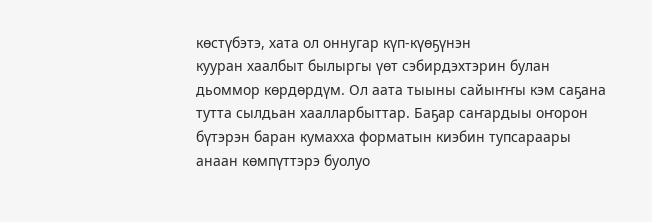көстүбэтэ, хата ол оннугар күп-күөҕүнэн
кууран хаалбыт былыргы үөт сэбирдэхтэрин булан дьоммор көрдөрдүм. Ол аата тыыны сайыҥҥы кэм саҕана тутта сылдьан хаалларбыттар. Баҕар саҥардыы оҥорон бүтэрэн баран кумахха форматын киэбин тупсараары анаан көмпүттэрэ буолуо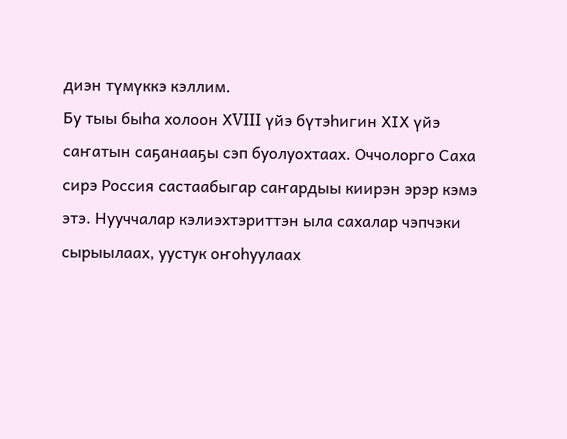диэн түмүккэ кэллим.
Бу тыы быһа холоон ХVIII үйэ бүтэһигин ХIХ үйэ саҥатын саҕанааҕы сэп буолуохтаах. Оччолорго Саха сирэ Россия састаабыгар саҥардыы киирэн эрэр кэмэ этэ. Нууччалар кэлиэхтэриттэн ыла сахалар чэпчэки сырыылаах, уустук оҥоһуулаах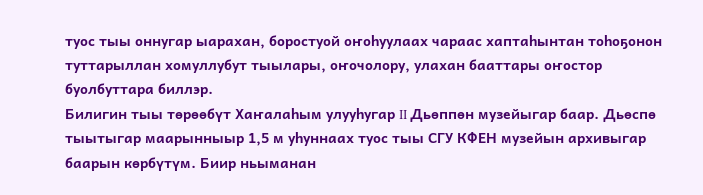туос тыы оннугар ыарахан, боростуой оҥоһуулаах чараас хаптаһынтан тоһоҕонон туттарыллан хомуллубут тыылары, оҥочолору, улахан бааттары оҥостор буолбуттара биллэр.
Билигин тыы төрөөбүт Хаҥалаһым улууһугар II Дьөппөн музейыгар баар. Дьөспө тыытыгар маарынныыр 1,5 м уһуннаах туос тыы СГУ КФЕН музейын архивыгар баарын көрбүтүм. Биир ньыманан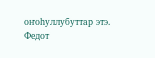оҥоһуллубуттар этэ.
Федот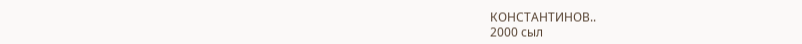КОНСТАНТИНОВ..
2000 сыл